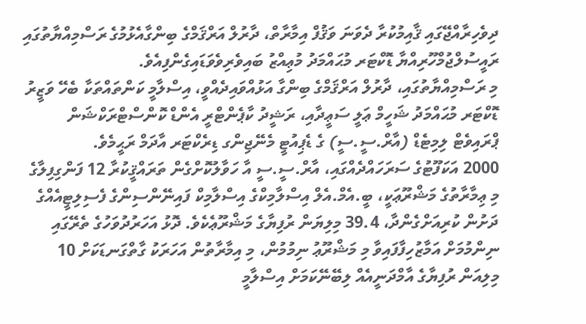ދިވެހިރާއްޖޭގައި ޤާއިމުކުރާ ދެވަނަ ވަޤުފް އިމާރާތް، ދާރުލް އަރްޤަމްގެ ބިންގާއެޅުމުގެ ރަސްމިއްޔާތުގައި ރައީސުލްޖުމްހޫރިއްޔާ ޑޮކްޓަރ މުޙައްމަދު މުޢިއްޒު ބައިވެރިވެވަޑައިގެންފިއެވެ.
މި ރަސްމިއްޔާތުގައި، ދާރުލް އަރްޤަމްގެ ބިންގާ އަޅުއްވައިދެއްވީ، އިސްލާމީ ކަންތައްތަކާ ބެހޭ ވަޒީރު ޑޮކްޓަރ މުޙައްމަދު ޝަހީމް ޢަލީ ސަޢީދާއި، ރަޝީދު ކާޕެންޓްރީ އެންޑް ކޮންސްޓްރަކްޝަން ޕްރައިވެޓް ލިމިޓެޑް (އާރް.ސީ.ސީ) ގެ ޑެޕިއުޓީ މެނޭޖިންގ ޑިރެކްޓަރ އާދަމް ރަޙީމެވެ.
2000 އަކަފޫޓުގެ ސަރަހައްދެއްގައި، އާރް.ސީ.ސީ އާ ހަވާލުކޮށްގެން ތަރައްޤީކުރާ 12 ފަންގިފިލާގެ މި ޢިމާރާތުގެ މަޝްރޫޢަކީ، ބީ.އެމް.އެލް އިސްލާމިކްގެ އިސްލާމިކް ފައިނޭންސިންގެ ފެސިލިޓީއެއްގެ ދަށުން ކުރިއަށްގެންދާ، 39.4 މިލިޔަން ރުފިޔާގެ މަޝްރޫޢެކެވެ. ދޮޅު އަހަރުދުވަހުގެ ތެރޭގައި ނިންމުމަށް އަމާޒުހިފާފައިވާ މި މަޝްރޫޢު ނިމުމުން، މި އިމާރާތުން އަހަރަކު ގާތްގަނޑަކަށް 10 މިލިއަން ރުފިޔާގެ އާމްދަނީއެއް ލިބޭނޭކަމަށް އިސްލާމީ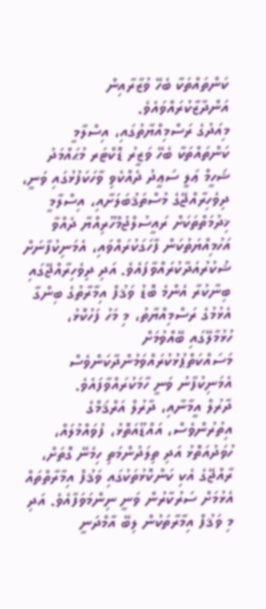ކަންތައްތަކާ ބެހޭ ވުޒާރާއިން އަންދާޒާކުރައްވައެވެ.
މިއަދުގެ ރަސްމިއްޔާތުގައި، އިސްލާމީ ކަންތައްތަކާ ބެހޭ ވަޒީރު ޑޮކްޓަރ މުޙައްމަދު ޝަހީމް ޢަލީ ސަޢީދު ދެއްކެވި ވާހަކަފުޅުގައި ވަނީ، ދިވެހިރާއްޖޭގެ މުސްތަޤުބަލަށާއި، އިސްލާމީ ޚިދުމަތްތަކަށް ރައީސުލްޖުމްހޫރިއްޔާ ދެއްވާ އަހުމިއްޔަތުކަން ފާހަގަކުރައްވައި، އެމަނިކުފާނަށް ޝުކުރުއަދާކުރައްވާފައެވެ. އަދި ދިވެހިރާއްޖޭގައި ބިނާކުރާ އެންމެ ބޮޑު ވަޤުފް އިމާރާތުގެ ބިންގާ އެޅުމުގެ ރަސްމިއްޔާތު، މި މަހު ފަހުކޮޅު، ހުޅުމާލޭގައި ބޭއްވުމަށް މަސައްކަތްޕުޅުކުރައްވަމުންދާކަންވެސް އެމަނިކުފާނު ވަނީ ހާމަކުރައްވާފައެވެ.
ދާރުލް އީމާނާއި، ދާރުލް އަރްޤަމްގެ އިތުރުންވެސް، އައްޑޫއަތޮޅު، ފުވައްމުލައް، ހުވަދުއަތޮޅު އަދި ތިލަދުންމަތި ހިމެނޭ ގޮތަށް، ރާއްޖޭގެ އެކި ކަންކޮޅުތަކުގައި ވަޤުފް އިމާރާތްތައް އެޅުމަށް ސަރުކާރުން ވަނީ ނިންމަވަފާއެވެ. އަދި މި ވަޤުފް އިމާރާތަކުން ލިބޭ އާމްދަނީ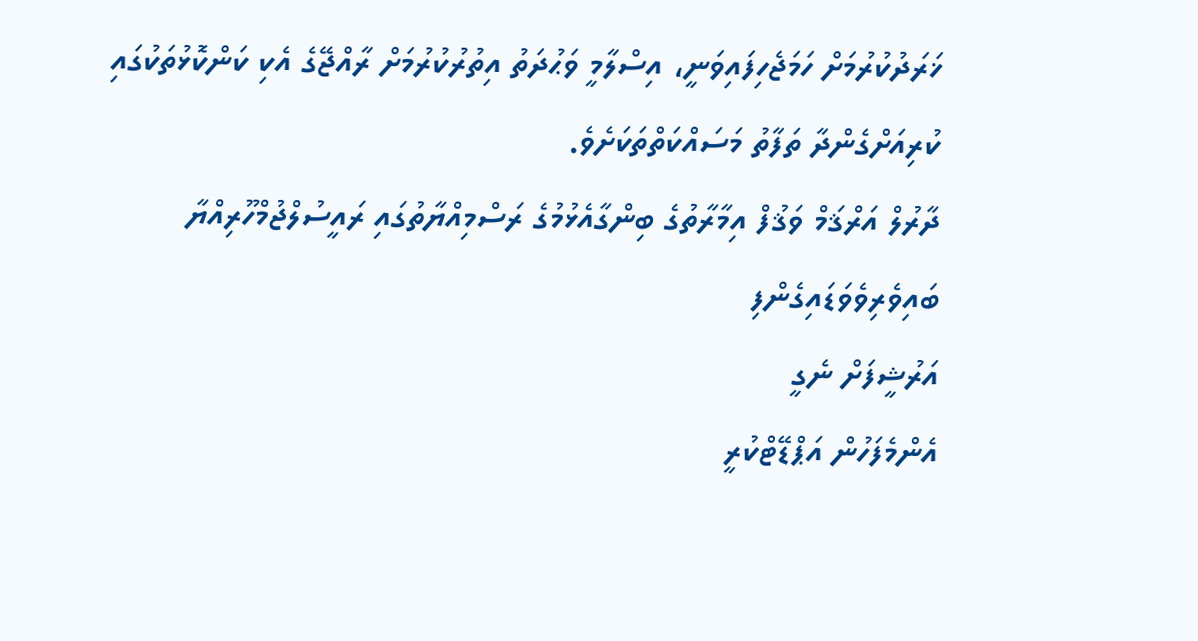ޚަރަދުކުރުމަށް ހަމަޖެހިފައިވަނީ، އިސްލާމީ ވަޙުދަތު އިތުރުކުރުމަށް ރާއްޖޭގެ އެކި ކަންކޮޅުތަކުގައި ކުރިއަށްގެންދާ ތަފާތު މަސައްކަތްތަކަށެވެ.
ދާރުލް އަރްޤަމް ވަޤުފް އިމާރާތުގެ ބިންގާއެޅުމުގެ ރަސްމިއްޔާތުގައި ރައީސުލްޖުމްހޫރިއްޔާ ބައިވެރިވެވަޑައިގެންފި
އަރުޝީފަށް ނެގީ
އެންމެފަހުން އަޕްޑޭޓްކުރީ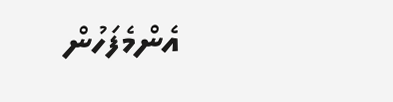އެންމެފަހުން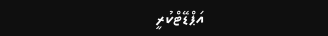އަޕްޑޭޓްކުރީ